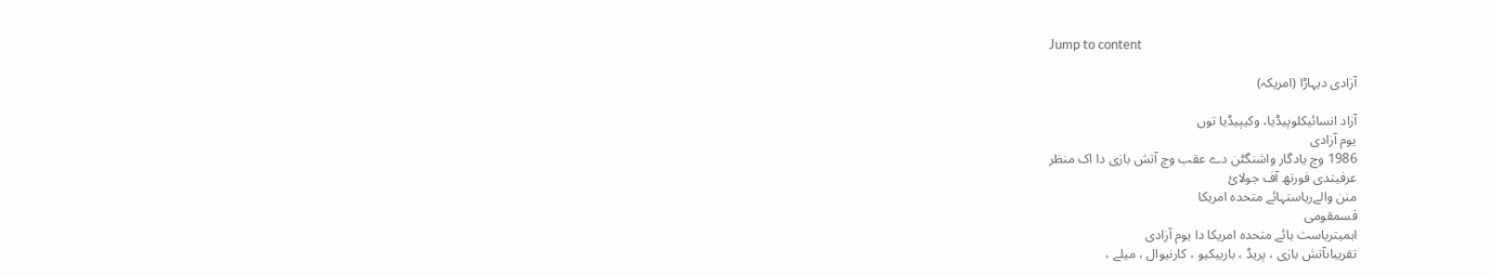Jump to content

آزادی دیہاڑا (امریکہ)

آزاد انسائیکلوپیڈیا، وکیپیڈیا توں
یوم آزادی
1986 وچ یادگار واشنگٹن دے عقب وچ آتش بازی دا اک منظر
عرفیتدی فورتھ آف جولائ
منن والےریاستہائے متحدہ امریکا
قسمقومی
اہمیتریاست ہائے متحدہ امریکا دا یوم آزادی
تقریباںآتش بازی ، پریڈ ، باربیکیو ، کارنیوال ، میلے ،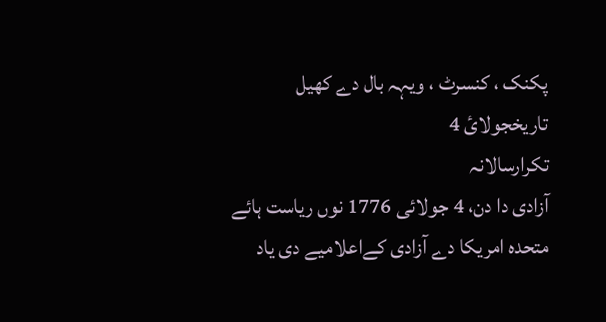پکنک ، کنسرٹ ، ویہہ بال دے کھیل
تاریخجولائ 4
تکرارسالانہ
آزادی دا دن، 4 جولائی 1776 نوں ریاست ہائے متحدہ امریکا دے آزادی کےاعلامیے دی یاد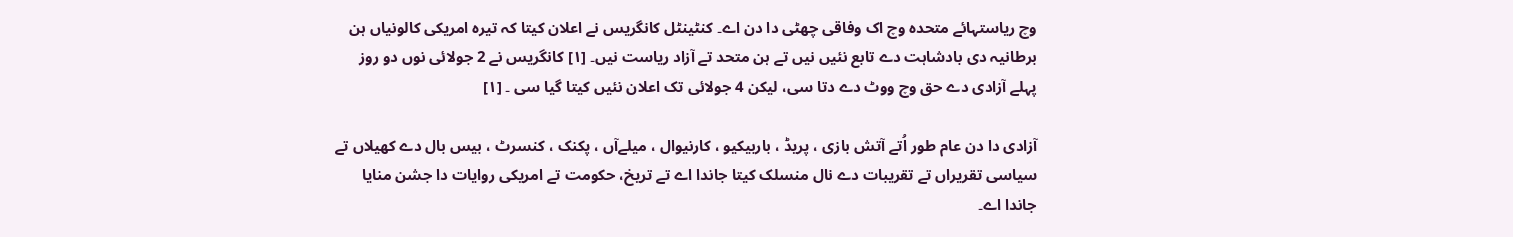وچ ریاستہائے متحدہ وچ اک وفاقی چھٹی دا دن اے۔ کنٹینٹل کانگریس نے اعلان کیتا کہ تیرہ امریکی کالونیاں ہن برطانیہ دی بادشاہت دے تابع نئيں نيں تے ہن متحد تے آزاد ریاست نيں۔ [۱] کانگریس نے 2 جولائی نوں دو روز پہلے آزادی دے حق وچ ووٹ دے دتا سی، لیکن 4 جولائی تک اعلان نئيں کیتا گیا سی ۔ [۱]

آزادی دا دن عام طور اُتے آتش بازی ، پریڈ ، باربیکیو ، کارنیوال ، میلےآں ، پکنک ، کنسرٹ ، بیس بال دے کھیلاں تے سیاسی تقریراں تے تقریبات دے نال منسلک کیتا جاندا اے تے تریخ، حکومت تے امریکی روایات دا جشن منایا جاندا اے۔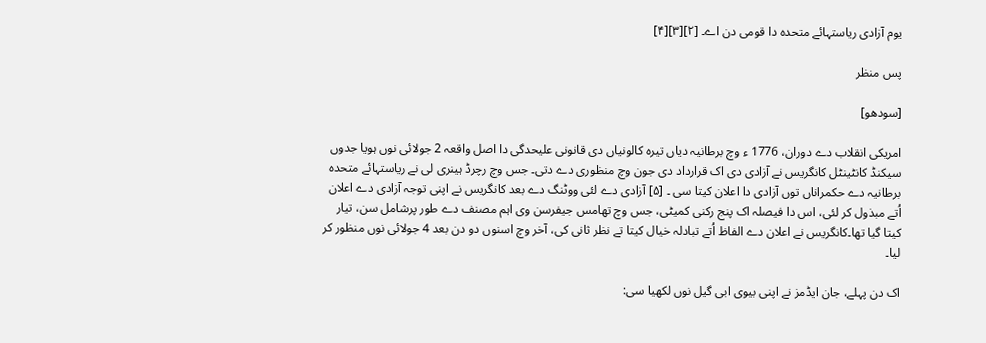یوم آزادی ریاستہائے متحدہ دا قومی دن اے۔ [۲][۳][۴]

پس منظر

[سودھو]

امریکی انقلاب دے دوران، 1776 ء وچ برطانیہ دیاں تیرہ کالونیاں دی قانونی علیحدگی دا اصل واقعہ 2 جولائی نوں ہويا جدوں سیکنڈ کانٹینٹل کانگریس نے آزادی دی اک قرارداد دی جون وچ منظوری دے دتی۔ جس وچ رچرڈ ہینری لی نے ریاستہائے متحدہ برطانیہ دے حکمراناں توں آزادی دا اعلان کیتا سی ۔ [۵] آزادی دے لئی ووٹنگ دے بعد کانگریس نے اپنی توجہ آزادی دے اعلان اُتے مبذول کر لئی، اس دا فیصلہ اک پنج رکنی کمیٹی، جس وچ تھامس جیفرسن وی اہم مصنف دے طور پرشامل سن، تیار کیتا گیا تھا۔کانگریس نے اعلان دے الفاظ اُتے تبادلہ خیال کیتا تے نظر ثانی کی، آخر وچ اسنوں دو دن بعد 4 جولائی نوں منظور کر ليا۔

اک دن پہلے، جان ایڈمز نے اپنی بیوی ابی گیل نوں لکھیا سی: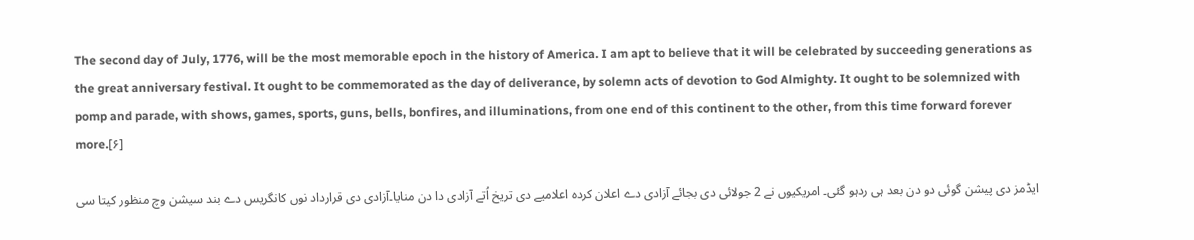The second day of July, 1776, will be the most memorable epoch in the history of America. I am apt to believe that it will be celebrated by succeeding generations as the great anniversary festival. It ought to be commemorated as the day of deliverance, by solemn acts of devotion to God Almighty. It ought to be solemnized with pomp and parade, with shows, games, sports, guns, bells, bonfires, and illuminations, from one end of this continent to the other, from this time forward forever more.[۶]

ایڈمز دی پیشن گوئی دو دن بعد ہی ردہو گئی۔ امریکیوں نے 2 جولائی دی بجائے آزادی دے اعلان کردہ اعلامیے دی تریخ اُتے آزادی دا دن منایا۔آزادی دی قرارداد نوں کانگریس دے بند سیشن وچ منظور کیتا سی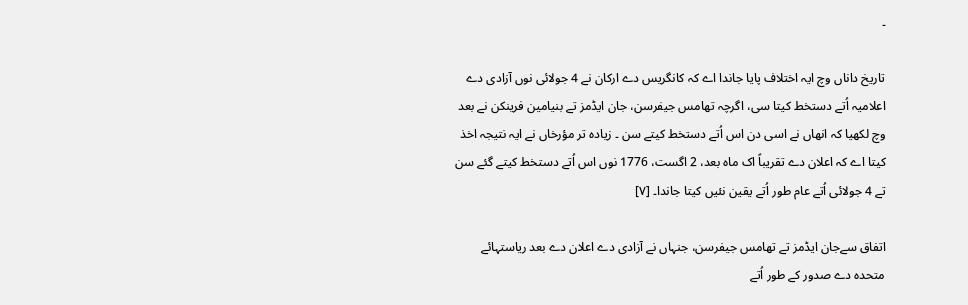۔

تاریخ داناں وچ ایہ اختلاف پایا جاندا اے کہ کانگریس دے ارکان نے 4 جولائی نوں آزادی دے اعلامیہ اُتے دستخط کیتا سی، اگرچہ تھامس جیفرسن، جان ایڈمز تے بنیامین فرینکن نے بعد وچ لکھیا کہ انھاں نے اسی دن اس اُتے دستخط کیتے سن ۔ زیادہ تر مؤرخاں نے ایہ نتیجہ اخذ کیتا اے کہ اعلان دے تقریباً اک ماہ بعد، 2 اگست، 1776 نوں اس اُتے دستخط کیتے گئے سن تے 4 جولائی اُتے عام طور اُتے یقین نئيں کیتا جاندا۔ [۷]

اتفاق سےجان ایڈمز تے تھامس جیفرسن، جنہاں نے آزادی دے اعلان دے بعد ریاستہائے متحدہ دے صدور کے طور اُتے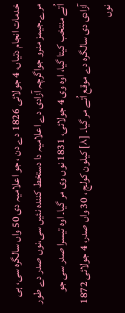خدمات انجام دتیاں، 4 جولائی 1826 دے دن ، جو اعلامیہ دی 50 واں سالگرہ سی، ہی مرے۔جیمز منرو جواگرچہ آزادی دے اعلامیہ دا دستخط کنندہ نئيں سی،نوں صدر دے طور اُتے منتخب کیتا گیا، اوہ وی 4 جولائی، 1831 نوں وی مر گیا۔ اوہ تیسرا صدر سی جو آزادی دی سالگرہ دے موقع اُتے مر گیا۔ [۸] کیلون کولج ، 30 واں صدر، 4 جولائی 1872 نوں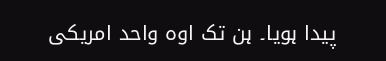پیدا ہويا۔ ہن تک اوہ واحد امریکی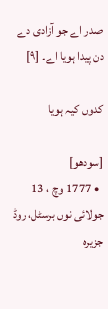صدر اے جو آزادی دے دن پیدا ہويا اے۔ [۹]

کدوں کیہ ہویا

[سودھو]
  • 1777 وچ ، 13 جولائی نوں برسٹل، روڈ جزیرہ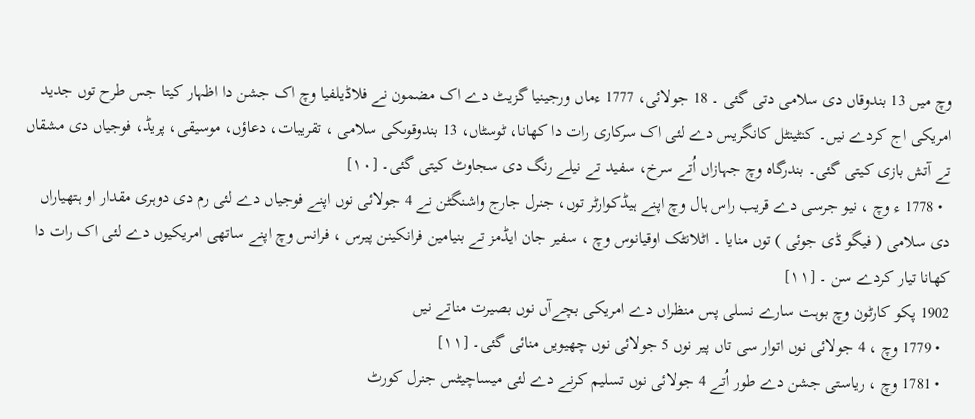وچ ميں 13 بندوقاں دی سلامی دتی گئی ۔ 18 جولائی، 1777 ءماں ورجینیا گزیٹ دے اک مضمون نے فلاڈیلفیا وچ اک جشن دا اظہار کیتا جس طرح توں جدید امریکی اج کردے نيں۔ کنٹینٹل کانگریس دے لئی اک سرکاری رات دا کھانا، ٹوسٹاں، 13 بندوقوںکی سلامی ، تقریبات، دعاؤں، موسیقی، پریڈ، فوجیاں دی مشقاں تے آتش بازی کيتی گئی۔ بندرگاہ وچ جہازاں اُتے سرخ، سفید تے نیلے رنگ دی سجاوٹ کيتی گئی۔ [۱۰]
  • 1778 ء وچ ، نیو جرسی دے قریب راس ہال وچ اپنے ہیڈکوارٹر توں، جنرل جارج واشنگٹن نے 4 جولائی نوں اپنے فوجیاں دے لئی رم دی دوہری مقدار او ہتھیاراں دی سلامی ( فیگو ڈی جوئی ) توں منایا ۔ اٹلانٹک اوقیانوس وچ ، سفیر جان ایڈمز تے بنیامین فرانکینن پیرس ، فرانس وچ اپنے ساتھی امریکیوں دے لئی اک رات دا کھانا تیار کردے سن ۔ [۱۱]
1902 پکو کارٹون وچ بوہت سارے نسلی پس منظراں دے امریکی بچےآں نوں بصیرت مناتے نيں
  • 1779 وچ ، 4 جولائی نوں اتوار سی تاں پیر نوں 5 جولائی نوں چھیويں منائی گئی۔ [۱۱]
  • 1781 وچ ، ریاستی جشن دے طور اُتے 4 جولائی نوں تسلیم کرنے دے لئی میساچیٹس جنرل کورٹ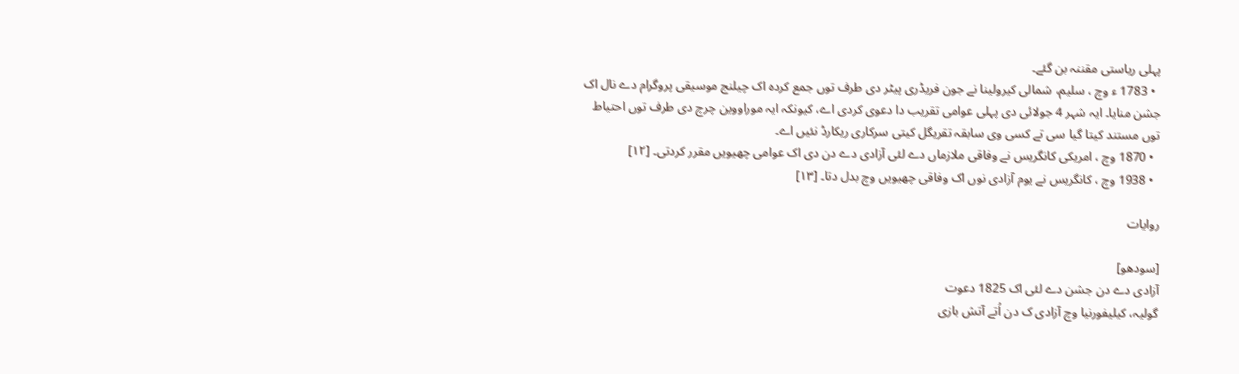پہلی ریاستی مقننہ بن گئے۔
  • 1783 ء وچ ، سلیم، شمالی کیرولینا نے جون فریڈری پیٹر دی طرف توں جمع کردہ اک چیلنج موسیقی پروگرام دے نال اک جشن منایا۔ ایہ شہر 4 جولائی دی پہلی عوامی تقریب دا دعوی کردی اے، کیونکہ ایہ موراووین چرچ دی طرف توں احتیاط توں مستند کیتا گیا سی تے کسی وی سابقہ تقریگل کيتی سرکاری ریکارڈ نئيں اے۔
  • 1870 وچ ، امریکی کانگریس نے وفاقی ملازماں دے لئی آزادی دے دن دی اک عوامی چھیويں مقرر کردتی۔ [۱۲]
  • 1938 وچ ، کانگریس نے یوم آزادی نوں اک وفاقی چھیويں وچ بدل دتا۔ [۱۳]

روایات

[سودھو]
آزادی دے دن جشن دے لئی اک 1825 دعوت
گولیہ، کیلیفورنیا وچ آزادی ک دن اُتے آتش بازی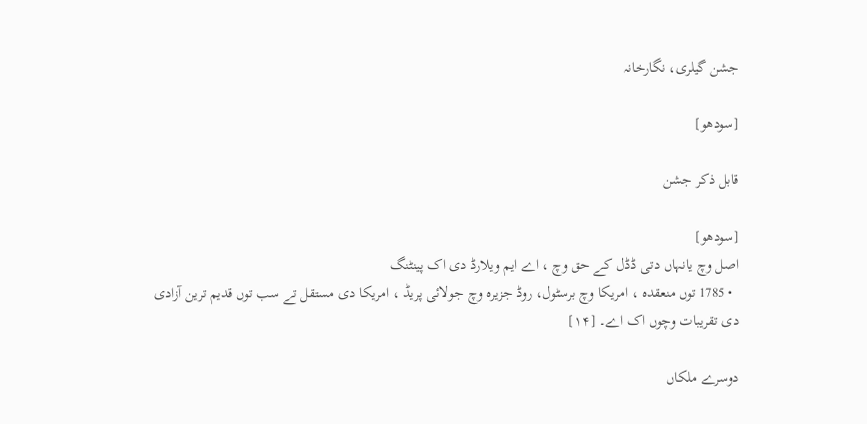جشن گیلری، نگارخانہ

[سودھو]

قابل ذکر جشن

[سودھو]
اصل وچ یانہاں دتی ڈڈل کے حق وچ ، اے ایم ویلارڈ دی اک پینٹنگ
  • 1785 توں منعقدہ ، امریکا وچ برسٹول، روڈ جزیرہ وچ جولائی پریڈ ، امریکا دی مستقل تے سب توں قدیم ترین آزادی دی تقریبات وچوں اک اے۔ [۱۴]

دوسرے ملکاں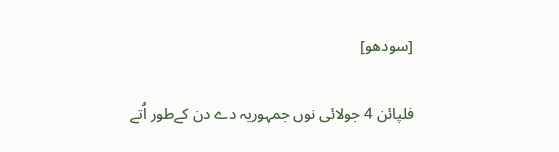[سودھو]

فلپائن 4 جولائی نوں جمہوریہ دے دن کےطور اُتے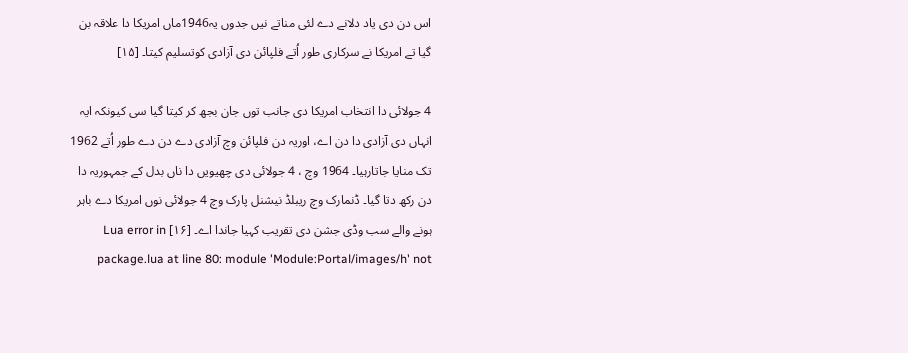اس دن دی یاد دلانے دے لئی مناتے نيں جدوں یہ1946ماں امریکا دا علاقہ بن گیا تے امریکا نے سرکاری طور اُتے فلپائن دی آزادی کوتسلیم کیتا۔ [۱۵]

4 جولائی دا انتخاب امریکا دی جانب توں جان بجھ کر کیتا گیا سی کیونکہ ایہ انہاں دی آزادی دا دن اے، اوریہ دن فلپائن وچ آزادی دے دن دے طور اُتے 1962 تک منایا جاتارہیا۔ 1964 وچ ، 4 جولائی دی چھیويں دا ناں بدل کے جمہوریہ دا دن رکھ دتا گیا۔ ڈنمارک وچ ریبلڈ نیشنل پارک وچ 4 جولائی نوں امریکا دے باہر ہونے والے سب وڈی جشن دی تقریب کہیا جاندا اے۔ [۱۶] Lua error in package.lua at line 80: module 'Module:Portal/images/h' not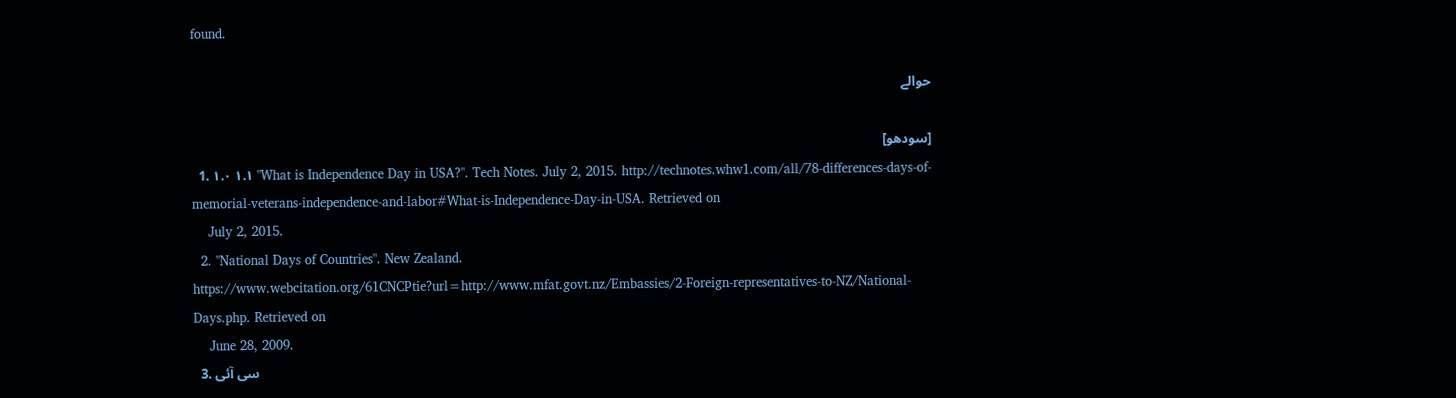found.

حوالے

[سودھو]
  1. ۱.۰ ۱.۱ "What is Independence Day in USA?". Tech Notes. July 2, 2015. http://technotes.whw1.com/all/78-differences-days-of-memorial-veterans-independence-and-labor#What-is-Independence-Day-in-USA. Retrieved on
    July 2, 2015.
  2. "National Days of Countries". New Zealand. https://www.webcitation.org/61CNCPtie?url=http://www.mfat.govt.nz/Embassies/2-Foreign-representatives-to-NZ/National-Days.php. Retrieved on
    June 28, 2009.
  3. سی آئی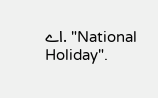اے. "National Holiday".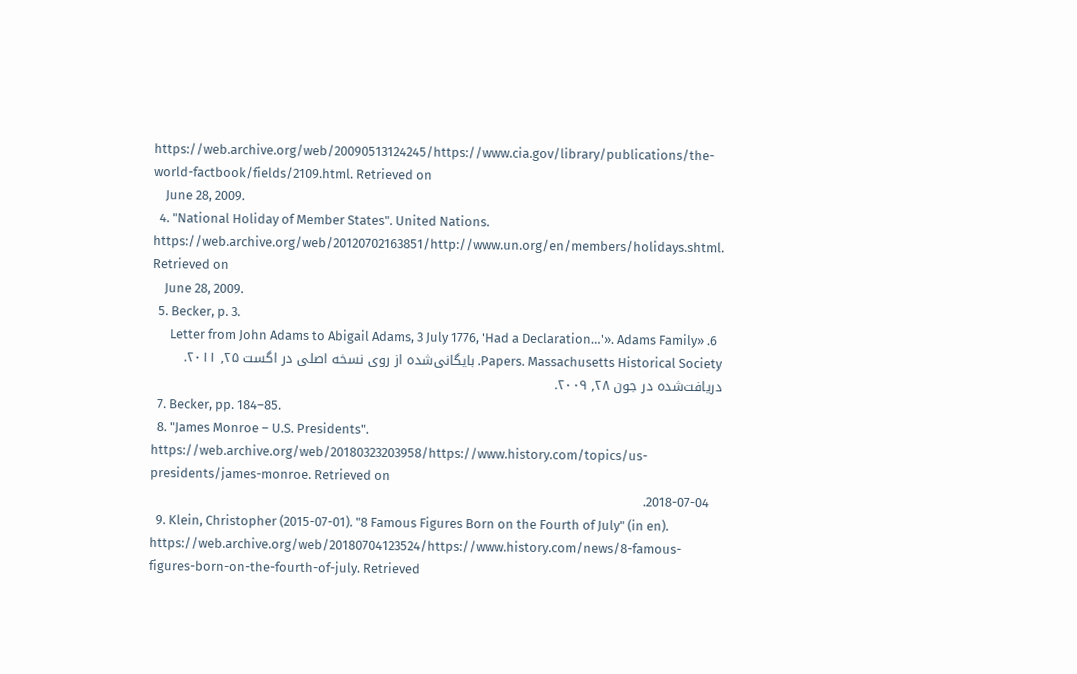https://web.archive.org/web/20090513124245/https://www.cia.gov/library/publications/the-world-factbook/fields/2109.html. Retrieved on
    June 28, 2009.
  4. "National Holiday of Member States". United Nations. https://web.archive.org/web/20120702163851/http://www.un.org/en/members/holidays.shtml. Retrieved on
    June 28, 2009.
  5. Becker, p. 3.
  6. «Letter from John Adams to Abigail Adams, 3 July 1776, 'Had a Declaration…'». Adams Family Papers. Massachusetts Historical Society. بایگانی‌شده از روی نسخه اصلی در اگست ۲۵, ۲۰۱۱. دریافت‌شده در جون ۲۸, ۲۰۰۹.
  7. Becker, pp. 184–85.
  8. "James Monroe – U.S. Presidents". https://web.archive.org/web/20180323203958/https://www.history.com/topics/us-presidents/james-monroe. Retrieved on
    2018-07-04.
  9. Klein, Christopher (2015-07-01). "8 Famous Figures Born on the Fourth of July" (in en). https://web.archive.org/web/20180704123524/https://www.history.com/news/8-famous-figures-born-on-the-fourth-of-july. Retrieved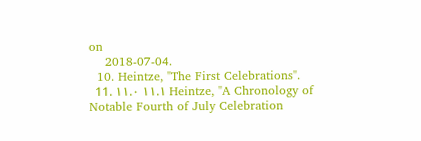on
    2018-07-04.
  10. Heintze, "The First Celebrations".
  11. ۱۱.۰ ۱۱.۱ Heintze, "A Chronology of Notable Fourth of July Celebration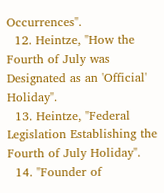Occurrences".
  12. Heintze, "How the Fourth of July was Designated as an 'Official' Holiday".
  13. Heintze, "Federal Legislation Establishing the Fourth of July Holiday".
  14. "Founder of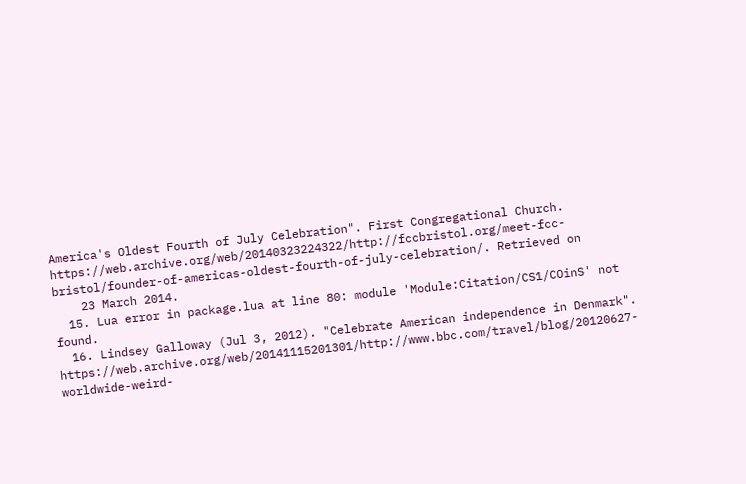America's Oldest Fourth of July Celebration". First Congregational Church. https://web.archive.org/web/20140323224322/http://fccbristol.org/meet-fcc-bristol/founder-of-americas-oldest-fourth-of-july-celebration/. Retrieved on
    23 March 2014.
  15. Lua error in package.lua at line 80: module 'Module:Citation/CS1/COinS' not found.
  16. Lindsey Galloway (Jul 3, 2012). "Celebrate American independence in Denmark". https://web.archive.org/web/20141115201301/http://www.bbc.com/travel/blog/20120627-worldwide-weird-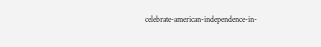celebrate-american-independence-in-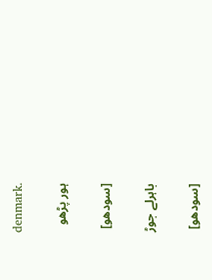denmark.

ہور پڑھو

[سودھو]

باہرلے جوڑ

[سودھو]